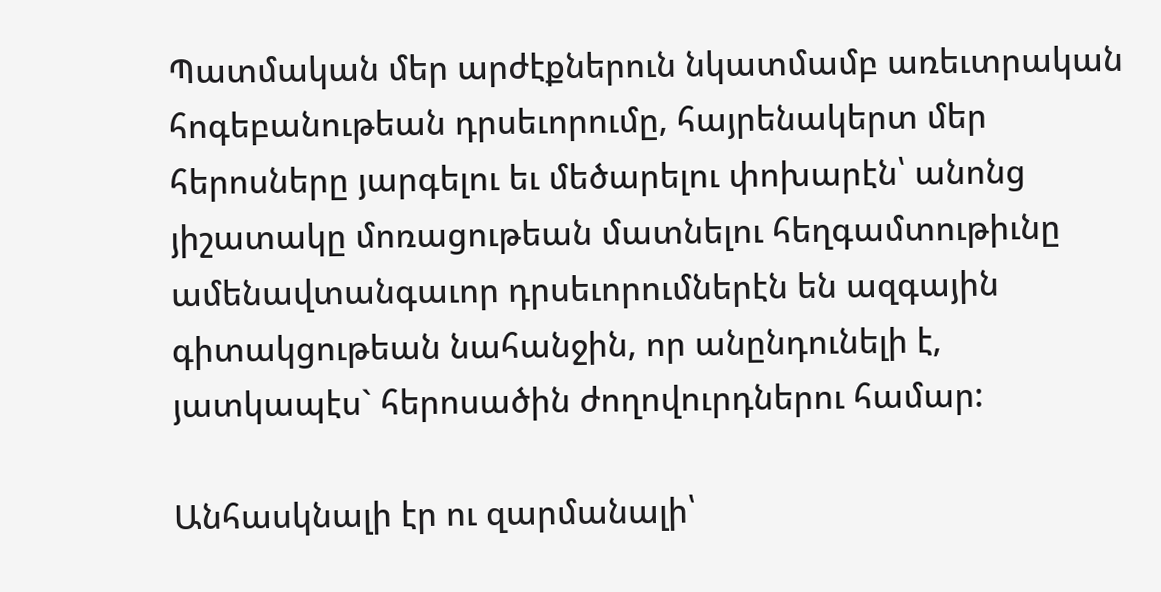Պատմական մեր արժէքներուն նկատմամբ առեւտրական հոգեբանութեան դրսեւորումը, հայրենակերտ մեր հերոսները յարգելու եւ մեծարելու փոխարէն՝ անոնց յիշատակը մոռացութեան մատնելու հեղգամտութիւնը ամենավտանգաւոր դրսեւորումներէն են ազգային գիտակցութեան նահանջին, որ անընդունելի է, յատկապէս` հերոսածին ժողովուրդներու համար:

Անհասկնալի էր ու զարմանալի՝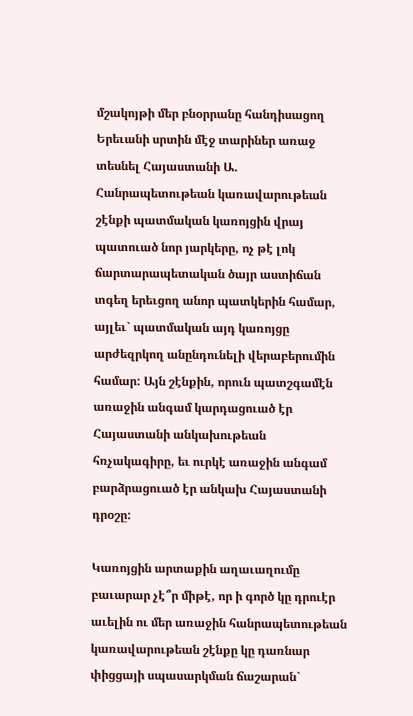մշակոյթի մեր բնօրրանը հանդիսացող Երեւանի սրտին մէջ տարիներ առաջ տեսնել Հայաստանի Ա. Հանրապետութեան կառավարութեան շէնքի պատմական կառոյցին վրայ պատուած նոր յարկերը, ոչ թէ լոկ ճարտարապետական ծայր աստիճան տգեղ երեւցող անոր պատկերին համար, այլեւ` պատմական այդ կառոյցը արժեզրկող անընդունելի վերաբերումին համար: Այն շէնքին, որուն պատշգամէն առաջին անգամ կարդացուած էր Հայաստանի անկախութեան հռչակագիրը, եւ ուրկէ առաջին անգամ բարձրացուած էր անկախ Հայաստանի դրօշը:

Կառոյցին արտաքին աղաւաղումը բաւարար չէ՞ր միթէ, որ ի գործ կը դրուէր աւելին ու մեր առաջին հանրապետութեան կառավարութեան շէնքը կը դառնար փիցցայի սպասարկման ճաշարան`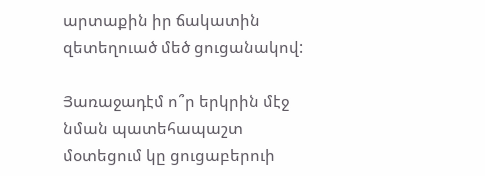արտաքին իր ճակատին զետեղուած մեծ ցուցանակով:

Յառաջադէմ ո՞ր երկրին մէջ նման պատեհապաշտ մօտեցում կը ցուցաբերուի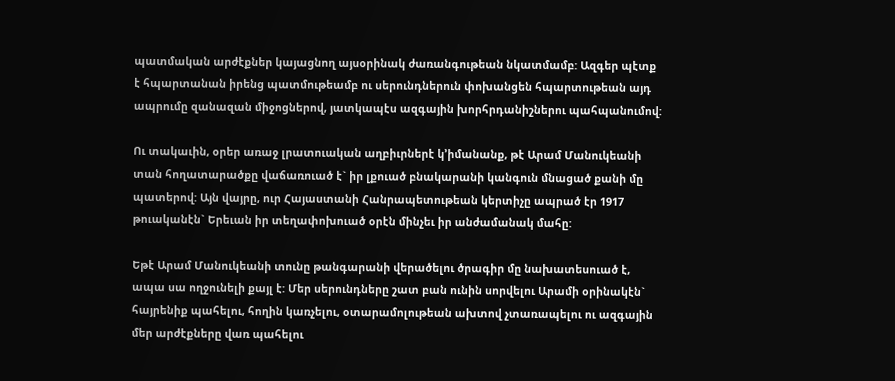պատմական արժէքներ կայացնող այսօրինակ ժառանգութեան նկատմամբ: Ազգեր պէտք է հպարտանան իրենց պատմութեամբ ու սերունդներուն փոխանցեն հպարտութեան այդ ապրումը զանազան միջոցներով, յատկապէս ազգային խորհրդանիշներու պահպանումով:

Ու տակաւին, օրեր առաջ լրատուական աղբիւրներէ կ’իմանանք, թէ Արամ Մանուկեանի տան հողատարածքը վաճառուած է` իր լքուած բնակարանի կանգուն մնացած քանի մը պատերով: Այն վայրը, ուր Հայաստանի Հանրապետութեան կերտիչը ապրած էր 1917 թուականէն` Երեւան իր տեղափոխուած օրէն մինչեւ իր անժամանակ մահը:

Եթէ Արամ Մանուկեանի տունը թանգարանի վերածելու ծրագիր մը նախատեսուած է, ապա սա ողջունելի քայլ է: Մեր սերունդները շատ բան ունին սորվելու Արամի օրինակէն` հայրենիք պահելու, հողին կառչելու, օտարամոլութեան ախտով չտառապելու ու ազգային մեր արժէքները վառ պահելու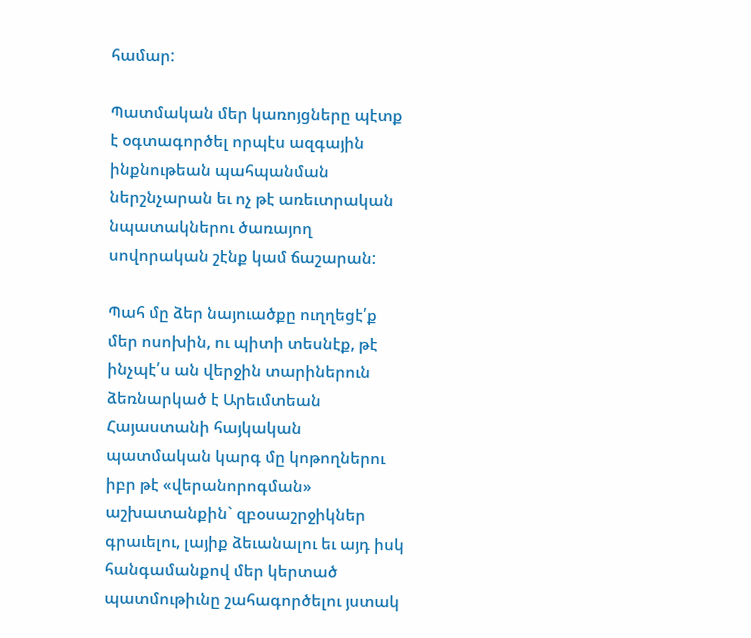համար:

Պատմական մեր կառոյցները պէտք է օգտագործել որպէս ազգային ինքնութեան պահպանման ներշնչարան եւ ոչ թէ առեւտրական նպատակներու ծառայող սովորական շէնք կամ ճաշարան:

Պահ մը ձեր նայուածքը ուղղեցէ՛ք մեր ոսոխին, ու պիտի տեսնէք, թէ ինչպէ՛ս ան վերջին տարիներուն ձեռնարկած է Արեւմտեան Հայաստանի հայկական պատմական կարգ մը կոթողներու իբր թէ «վերանորոգման» աշխատանքին` զբօսաշրջիկներ գրաւելու, լայիք ձեւանալու եւ այդ իսկ հանգամանքով մեր կերտած պատմութիւնը շահագործելու յստակ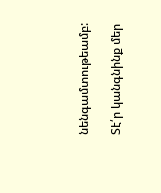նենգամտութեամբ:

Տէ՛ր կանգնինք մեր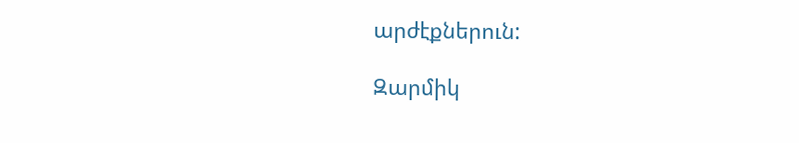արժէքներուն:

Զարմիկ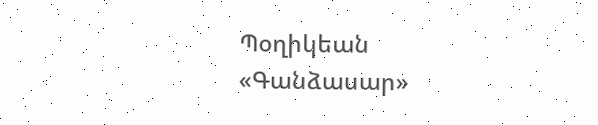Պօղիկեան «Գանձասար»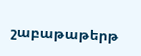շաբաթաթերթ